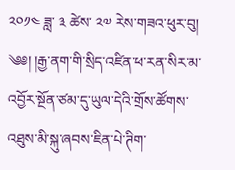༢༠༡༤ ཟླ་ ༣ ཚེས་ ༢༧ རེས་གཟའ་ཕུར་བུ།
༄༅། །རྒྱ་ནག་གི་སྲིད་འཛིན་ཕ་རན་སིར་མ་འབྱོར་སྔོན་ཙམ་དུ་ཡུལ་དེའི་གྲོས་ཚོགས་འཐུས་མི་སྐུ་ཞབས་ཇིན་པེ་ཊིག་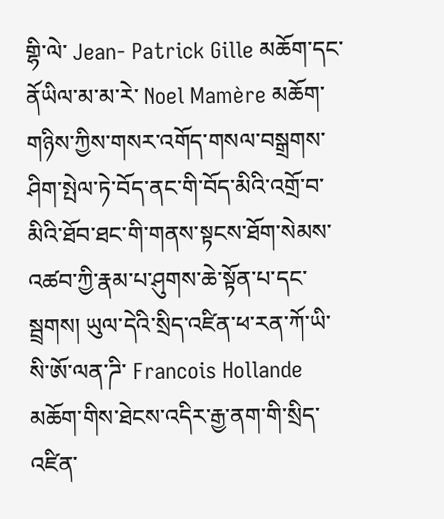གྷི་ལེ་ Jean- Patrick Gille མཆོག་དང་ནོཡིལ་མ་མ་རེ་ Noel Mamère མཆོག་གཉིས་ཀྱིས་གསར་འགོད་གསལ་བསྒྲགས་ཤིག་སྤེལ་ཏེ་བོད་ནང་གི་བོད་མིའི་འགྲོ་བ་མིའི་ཐོབ་ཐང་གི་གནས་སྟངས་ཐོག་སེམས་འཚབ་ཀྱི་རྣམ་པ་ཤུགས་ཆེ་སྟོན་པ་དང་སྦྲགས། ཡུལ་དེའི་སྲིད་འཛིན་ཕ་རན་ཀོ་ཡི་སི་ཨོ་ལན་ཌི་ Francois Hollande མཆོག་གིས་ཐེངས་འདིར་རྒྱ་ནག་གི་སྲིད་འཛིན་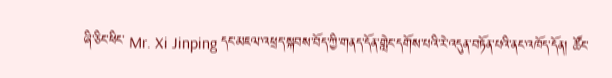ཞི་ཅིང་ཕིང་ Mr. Xi Jinping དང་མཇལ་འཕྲད་སྐབས་བོད་ཀྱི་གནད་དོན་གླེང་དགོས་པའི་རེ་འདུན་བཏོན་པའི་ནང་འཁོད་དོན། ཚོང་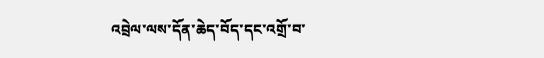འབྲེལ་ལས་དོན་ཆེད་བོད་དང་འགྲོ་བ་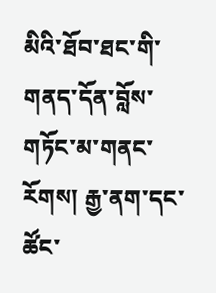མིའི་ཐོབ་ཐང་གི་གནད་དོན་བློས་གཏོང་མ་གནང་རོགས། རྒྱ་ནག་དང་ཚོང་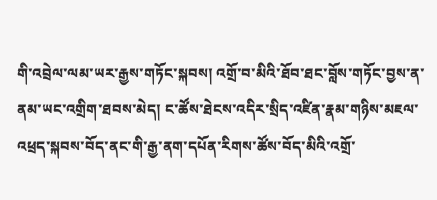གི་འབྲེལ་ལམ་ཡར་རྒྱས་གཏོང་སྐབས། འགྲོ་བ་མིའི་ཐོབ་ཐང་བློས་གཏོང་བྱས་ན་ནམ་ཡང་འགྲིག་ཐབས་མེད། ང་ཚོས་ཐེངས་འདིར་སྲིད་འཛིན་རྣམ་གཉིས་མཇལ་འཕྲད་སྐབས་བོད་ནང་གི་རྒྱ་ནག་དཔོན་རིགས་ཚོས་བོད་མིའི་འགྲོ་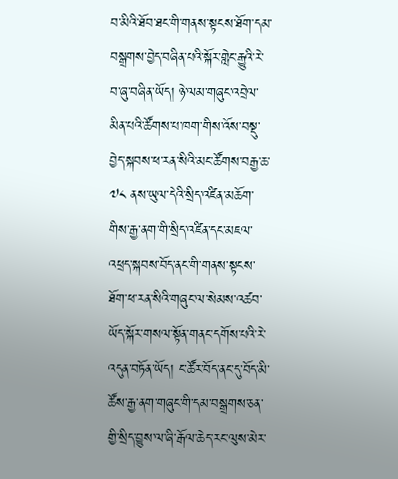བ་མིའི་ཐོབ་ཐང་གི་གནས་སྟངས་ཐོག་དམ་བསྒྲགས་བྱེད་བཞིན་པའི་སྐོར་གླེང་རྒྱུའི་རེ་བ་ཞུ་བཞིན་ཡོད། ཉེ་ལམ་གཞུང་འབྲེལ་མིན་པའི་ཚོགས་པ་ཁག་གིས་འོས་བསྡུ་བྱེད་སྐབས་ཕ་རན་སིའི་མང་ཚོགས་བརྒྱ་ཆ་ ༧༨ ནས་ཡུལ་དེའི་སྲིད་འཛིན་མཆོག་གིས་རྒྱ་ནག་གི་སྲིད་འཛིན་དང་མཇལ་འཕྲད་སྐབས་བོད་ནང་གི་གནས་སྟངས་ཐོག་ཕ་རན་སིའི་གཞུང་ལ་སེམས་འཚབ་ཡོད་སྐོར་གསལ་སྟོན་གནང་དགོས་པའི་རེ་འདུན་བཏོན་ཡོད། ང་ཚོར་བོད་ནང་དུ་བོད་མི་ཚོས་རྒྱ་ནག་གཞུང་གི་དམ་བསྒྲགས་ཅན་གྱི་སྲིད་བྱུས་ལ་ཞི་རྒོལ་ཆེད་རང་ལུས་མེར་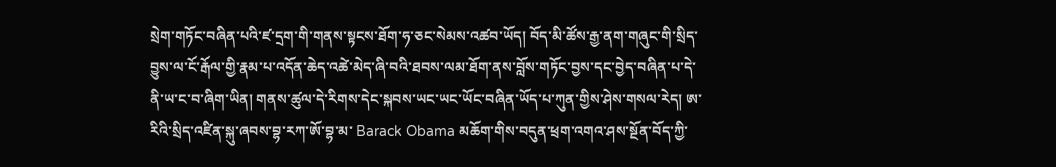སྲེག་གཏོང་བཞིན་པའི་ཛ་དྲག་གི་གནས་སྟངས་ཐོག་ཧ་ཅང་སེམས་འཚབ་ཡོད། བོད་མི་ཚོས་རྒྱ་ནག་གཞུང་གི་སྲིད་བྱུས་ལ་ངོ་རྒོལ་གྱི་རྣམ་པ་འདོན་ཆེད་འཚེ་མེད་ཞི་བའི་ཐབས་ལམ་ཐོག་ནས་བློས་གཏོང་བྱས་དང་བྱེད་བཞིན་པ་དེ་ནི་ཡ་ང་བ་ཞིག་ཡིན། གནས་ཚུལ་དེ་རིགས་དེང་སྐབས་ཡང་ཡང་ཡོང་བཞིན་ཡོད་པ་ཀུན་གྱིས་ཤེས་གསལ་རེད། ཨ་རིའི་སྲིད་འཛིན་སྐུ་ཞབས་བྷ་རཀ་ཨོ་བྷ་མ་ Barack Obama མཆོག་གིས་བདུན་ཕྲག་འགའ་ཤས་སྔོན་བོད་ཀྱི་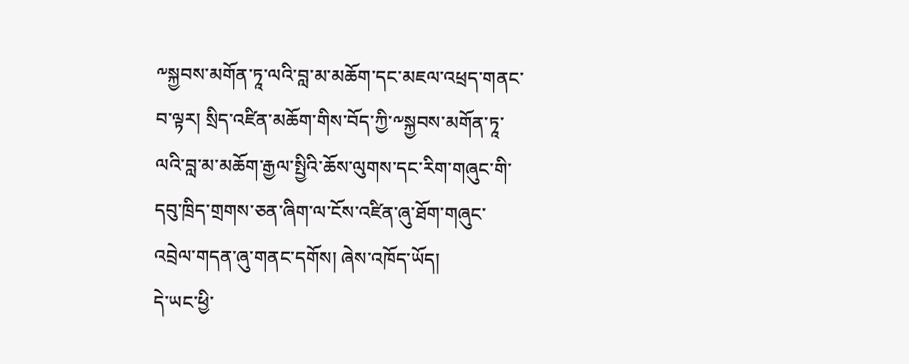༸སྐྱབས་མགོན་ཏཱ་ལའི་བླ་མ་མཆོག་དང་མཇལ་འཕྲད་གནང་བ་ལྟར། སྲིད་འཛིན་མཆོག་གིས་བོད་ཀྱི་༸སྐྱབས་མགོན་ཏཱ་ལའི་བླ་མ་མཆོག་རྒྱལ་སྤྱིའི་ཆོས་ལུགས་དང་རིག་གཞུང་གི་དབུ་ཁྲིད་གྲགས་ཅན་ཞིག་ལ་ངོས་འཛིན་ཞུ་ཐོག་གཞུང་འབྲེལ་གདན་ཞུ་གནང་དགོས། ཞེས་འཁོད་ཡོད།
དེ་ཡང་ཕྱི་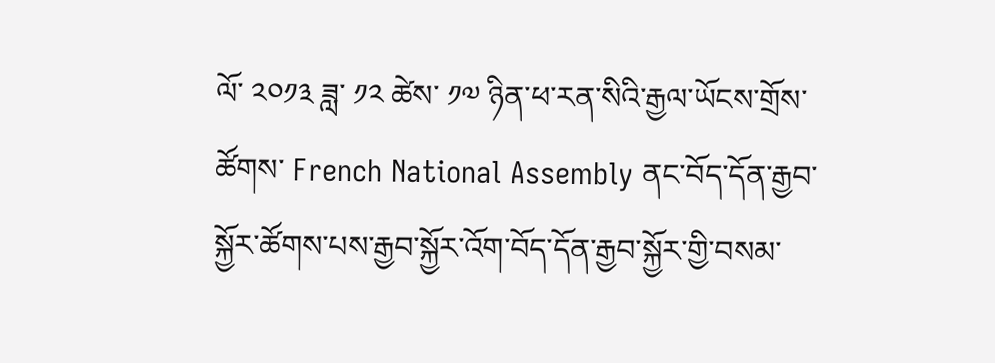ལོ་ ༢༠༡༣ ཟླ་ ༡༢ ཚེས་ ༡༧ ཉིན་ཕ་རན་སིའི་རྒྱལ་ཡོངས་གྲོས་ཚོགས་ French National Assembly ནང་བོད་དོན་རྒྱབ་སྐྱོར་ཚོགས་པས་རྒྱབ་སྐྱོར་འོག་བོད་དོན་རྒྱབ་སྐྱོར་གྱི་བསམ་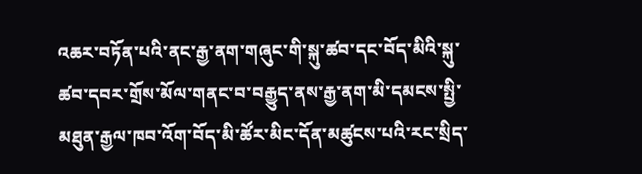འཆར་བཏོན་པའི་ནང་རྒྱ་ནག་གཞུང་གི་སྐུ་ཚབ་དང་བོད་མིའི་སྐུ་ཚབ་དབར་གྲོས་མོལ་གནང་བ་བརྒྱུད་ནས་རྒྱ་ནག་མི་དམངས་སྤྱི་མཐུན་རྒྱལ་ཁབ་འོག་བོད་མི་ཚོར་མིང་དོན་མཚུངས་པའི་རང་སྲིད་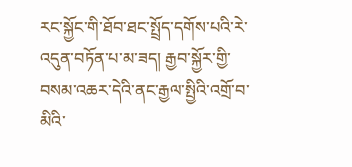རང་སྐྱོང་གི་ཐོབ་ཐང་སྤྲོད་དགོས་པའི་རེ་འདུན་བཏོན་པ་མ་ཟད། རྒྱབ་སྐྱོར་གྱི་བསམ་འཆར་དེའི་ནང་རྒྱལ་སྤྱིའི་འགྲོ་བ་མིའི་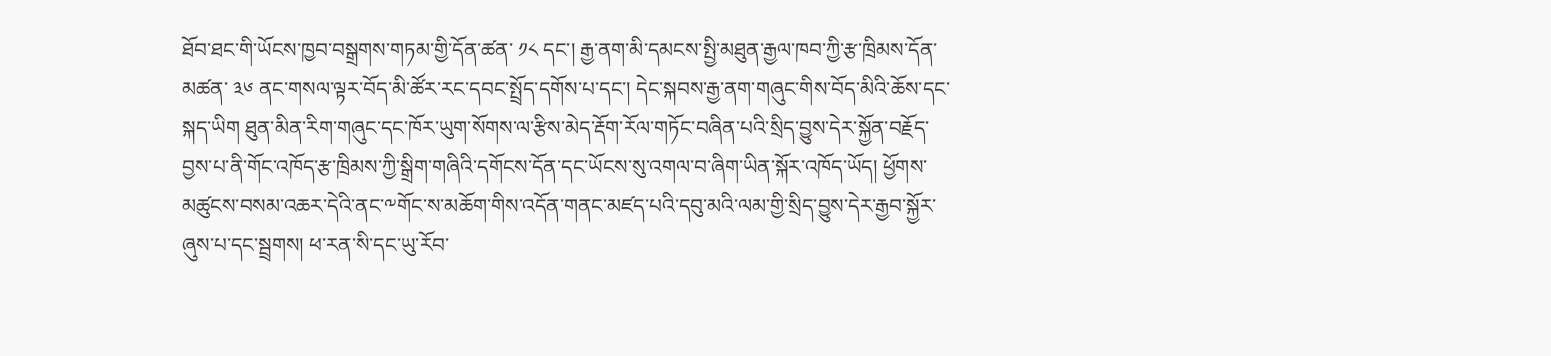ཐོབ་ཐང་གི་ཡོངས་ཁྱབ་བསྒྲགས་གཏམ་གྱི་དོན་ཚན་ ༡༨ དང་། རྒྱ་ནག་མི་དམངས་སྤྱི་མཐུན་རྒྱལ་ཁབ་ཀྱི་རྩ་ཁྲིམས་དོན་མཚན་ ༣༦ ནང་གསལ་ལྟར་བོད་མི་ཚོར་རང་དབང་སྤྲོད་དགོས་པ་དང་། དེང་སྐབས་རྒྱ་ནག་གཞུང་གིས་བོད་མིའི་ཆོས་དང་སྐད་ཡིག ཐུན་མིན་རིག་གཞུང་དང་ཁོར་ཡུག་སོགས་ལ་རྩིས་མེད་རྡོག་རོལ་གཏོང་བཞིན་པའི་སྲིད་བྱུས་དེར་སྐྱོན་བརྗོད་བྱས་པ་ནི་གོང་འཁོད་རྩ་ཁྲིམས་ཀྱི་སྒྲིག་གཞིའི་དགོངས་དོན་དང་ཡོངས་སུ་འགལ་བ་ཞིག་ཡིན་སྐོར་འཁོད་ཡོད། ཕྱོགས་མཚུངས་བསམ་འཆར་དེའི་ནང་༸གོང་ས་མཆོག་གིས་འདོན་གནང་མཛད་པའི་དབུ་མའི་ལམ་གྱི་སྲིད་བྱུས་དེར་རྒྱབ་སྐྱོར་ཞུས་པ་དང་སྦྲགས། ཕ་རན་སི་དང་ཡུ་རོབ་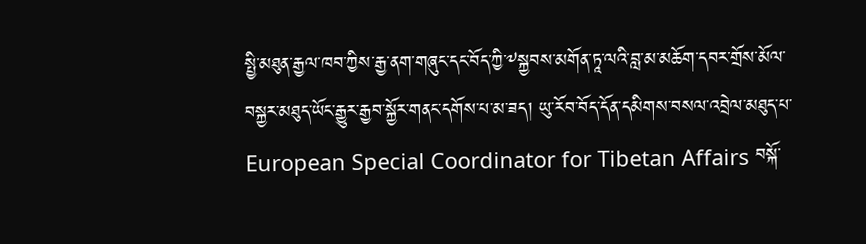སྤྱི་མཐུན་རྒྱལ་ཁབ་ཀྱིས་རྒྱ་ནག་གཞུང་དང་བོད་ཀྱི་༸སྐྱབས་མགོན་ཏཱ་ལའི་བླ་མ་མཆོག་དབར་གྲོས་མོལ་བསྐྱར་མཐུད་ཡོང་རྒྱུར་རྒྱབ་སྐྱོར་གནང་དགོས་པ་མ་ཟད། ཡུ་རོབ་བོད་དོན་དམིགས་བསལ་འབྲེལ་མཐུད་པ་ European Special Coordinator for Tibetan Affairs བསྐོ་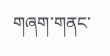གཞག་གནང་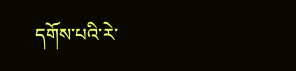དགོས་པའི་རེ་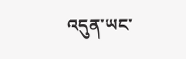འདུན་ཡང་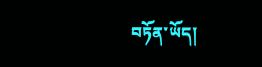བཏོན་ཡོད།